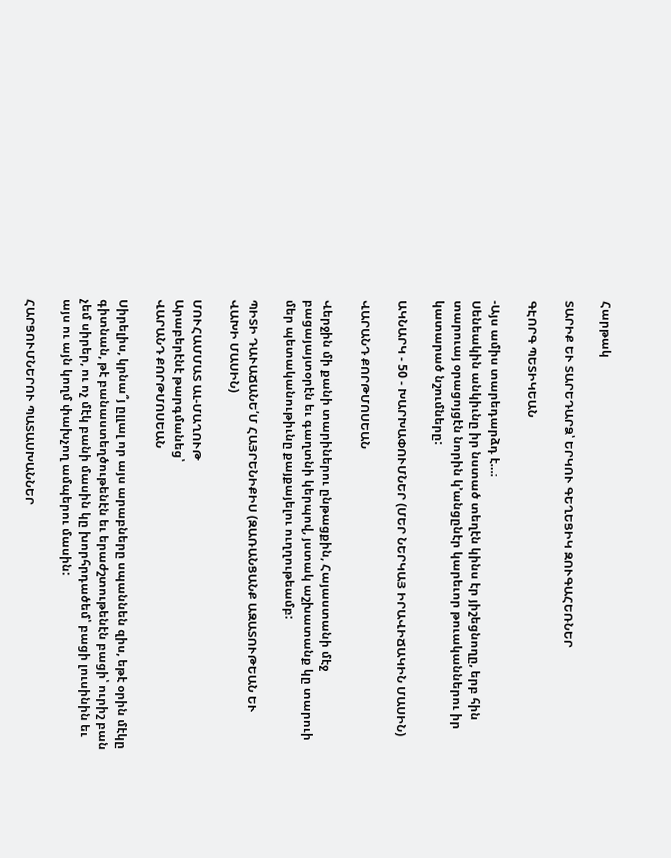Հարթակ

ՏԱՐԻՔ ԵՒ ՏԱՐԵԴԱՐՁ՝ ԵՐԿՈՒ ԳԵՂԵՑԻԿ ԶՈՒԳԱՀԵՌՆԵՐ

ԳԷՈՐԳ ՊԵՏԻԿԵԱՆ

-Այս ամիս տարեդարձդ է…։
Սենեակին անկիւնը իր նստած տեղէն կինս էր յիշեցնողը, երբ հին տարուայ օրացոյցէն նորին կ՚անցընէր կարեւոր թուականներու իր կատարած նշումները:

ԱԿՆԱՐԿ - 50 - ԽԱՐԽԱՓՈՒՄՆԵՐ (ՄԵՐ ՆԵՐԿԱՅ ԻՐԱՎԻՃԱԿԻՆ ՄԱՍԻՆ)

ՎԱՐԱՆԴ ՔՈՐԹՄՈՍԵԱՆ

Վերջին մի քանի տարիներու ընթացքին, Հայաստանի մէջ բացայայտօրէն եւ գաղտնի կերպով, յստակ աշխատանք կը տարուի մեր պետականութիւնը քայքայելու ուղղութեամբ:

ՊԻՏԻ ԴԱՒԱՃԱՆԵ՛Մ ՀԱՅՐԵՆԻՔԻՍ (ԶԱՌԱՆՑԱՆՔ ԱԶԱՏՈՒԹԵԱՆ ԵՒ ՎԱԽԻ ՄԱՍԻՆ)

ՄՈՒՀԱՄՄԱՏ ԱԼ-ՄԱՂՈՒԹ
Արաբերէնէ թարգմանեց՝
ՎԱՐԱՆԴ ՔՈՐԹՄՈՍԵԱՆ

Սիրելիս, կրնա՞յ ըլլալ որ այս արաբները սպաննեն զիս, եթէ օրին մէկը գիտնան, թէ բանաստեղծութենէն եւ երաժշտութենէն բացի՝ ուրիշ բան չեմ սիրեր, ու ոչ մէկ բանի մասին կը խորհրդածեմ՝ բացի լուսինին եւ այս ու այն կողմ փախչող ամպերու մասին:

ՀԱՐՑՈՒՄՆԵՐՈՒ ՊԱՏԱՍԽԱՆՆԵՐ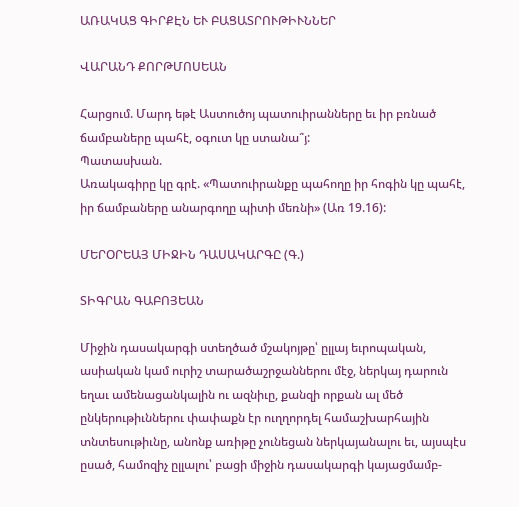ԱՌԱԿԱՑ ԳԻՐՔԷՆ ԵՒ ԲԱՑԱՏՐՈՒԹԻՒՆՆԵՐ

ՎԱՐԱՆԴ ՔՈՐԹՄՈՍԵԱՆ

Հարցում. Մարդ եթէ Աստուծոյ պատուիրանները եւ իր բռնած ճամբաները պահէ, օգուտ կը ստանա՞յ:
Պատասխան.
Առակագիրը կը գրէ. «Պատուիրանքը պահողը իր հոգին կը պահէ, իր ճամբաները անարգողը պիտի մեռնի» (Առ 19.16):

ՄԵՐՕՐԵԱՅ ՄԻՋԻՆ ԴԱՍԱԿԱՐԳԸ (Գ.)

ՏԻԳՐԱՆ ԳԱԲՈՅԵԱՆ

Միջին դասակարգի ստեղծած մշակոյթը՝ ըլլայ եւրոպական, ասիական կամ ուրիշ տարածաշրջաններու մէջ, ներկայ դարուն եղաւ ամենացանկալին ու ազնիւը, քանզի որքան ալ մեծ ընկերութիւններու փափաքն էր ուղղորդել համաշխարհային տնտեսութիւնը, անոնք առիթը չունեցան ներկայանալու եւ, այսպէս ըսած, համոզիչ ըլլալու՝ բացի միջին դասակարգի կայացմամբ-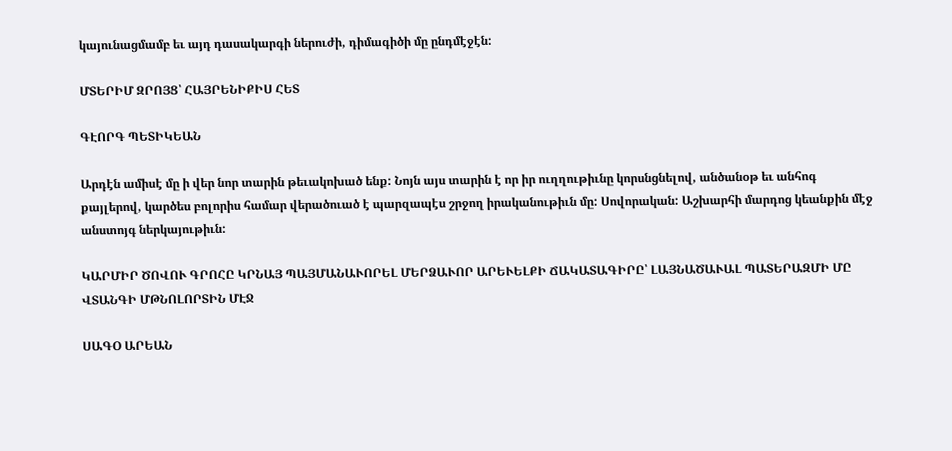կայունացմամբ եւ այդ դասակարգի ներուժի, դիմագիծի մը ընդմէջէն:

ՄՏԵՐԻՄ ԶՐՈՅՑ՝ ՀԱՅՐԵՆԻՔԻՍ ՀԵՏ

ԳԷՈՐԳ ՊԵՏԻԿԵԱՆ

Արդէն ամիսէ մը ի վեր նոր տարին թեւակոխած ենք: Նոյն այս տարին է որ իր ուղղութիւնը կորսնցնելով, անծանօթ եւ անհոգ քայլերով, կարծես բոլորիս համար վերածուած է պարզապէս շրջող իրականութիւն մը: Սովորական: Աշխարհի մարդոց կեանքին մէջ անստոյգ ներկայութիւն:

ԿԱՐՄԻՐ ԾՈՎՈՒ ԳՐՈՀԸ ԿՐՆԱՅ ՊԱՅՄԱՆԱՒՈՐԵԼ ՄԵՐՁԱՒՈՐ ԱՐԵՒԵԼՔԻ ՃԱԿԱՏԱԳԻՐԸ՝ ԼԱՅՆԱԾԱՒԱԼ ՊԱՏԵՐԱԶՄԻ ՄԸ ՎՏԱՆԳԻ ՄԹՆՈԼՈՐՏԻՆ ՄԷՋ

ՍԱԳՕ ԱՐԵԱՆ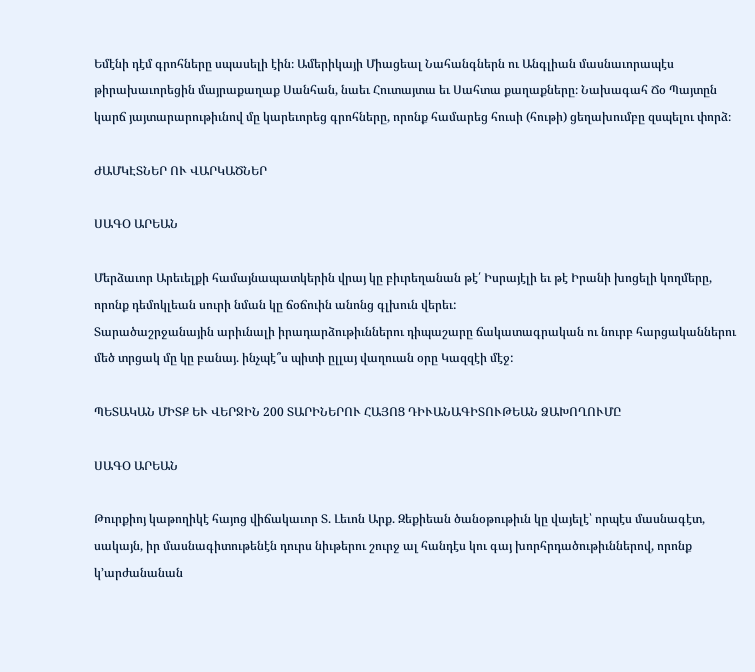Եմէնի դէմ գրոհները սպասելի էին։ Ամերիկայի Միացեալ Նահանգներն ու Անգլիան մասնաւորապէս թիրախաւորեցին մայրաքաղաք Սանհան, նաեւ Հուտայտա եւ Սահտա քաղաքները։ Նախագահ Ճօ Պայտըն կարճ յայտարարութիւնով մը կարեւորեց գրոհները, որոնք համարեց հուսի (հութի) ցեղախումբը զսպելու փորձ։

ԺԱՄԿԷՏՆԵՐ ՈՒ ՎԱՐԿԱԾՆԵՐ

ՍԱԳՕ ԱՐԵԱՆ

Մերձաւոր Արեւելքի համայնապատկերին վրայ կը բիւրեղանան թէ՛ Իսրայէլի եւ թէ Իրանի խոցելի կողմերը, որոնք դեմոկլեան սուրի նման կը ճօճուին անոնց գլխուն վերեւ:
Տարածաշրջանային արիւնալի իրադարձութիւններու դիպաշարը ճակատագրական ու նուրբ հարցականներու մեծ տրցակ մը կը բանայ. ինչպէ՞ս պիտի ըլլայ վաղուան օրը Կազզէի մէջ:

ՊԵՏԱԿԱՆ ՄԻՏՔ ԵՒ ՎԵՐՋԻՆ 200 ՏԱՐԻՆԵՐՈՒ ՀԱՅՈՑ ԴԻՒԱՆԱԳԻՏՈՒԹԵԱՆ ՁԱԽՈՂՈՒՄԸ

ՍԱԳՕ ԱՐԵԱՆ

Թուրքիոյ կաթողիկէ հայոց վիճակաւոր Տ. Լեւոն Արք. Զեքիեան ծանօթութիւն կը վայելէ՝ որպէս մասնագէտ, սակայն, իր մասնագիտութենէն դուրս նիւթերու շուրջ ալ հանդէս կու գայ խորհրդածութիւններով, որոնք կ՚արժանանան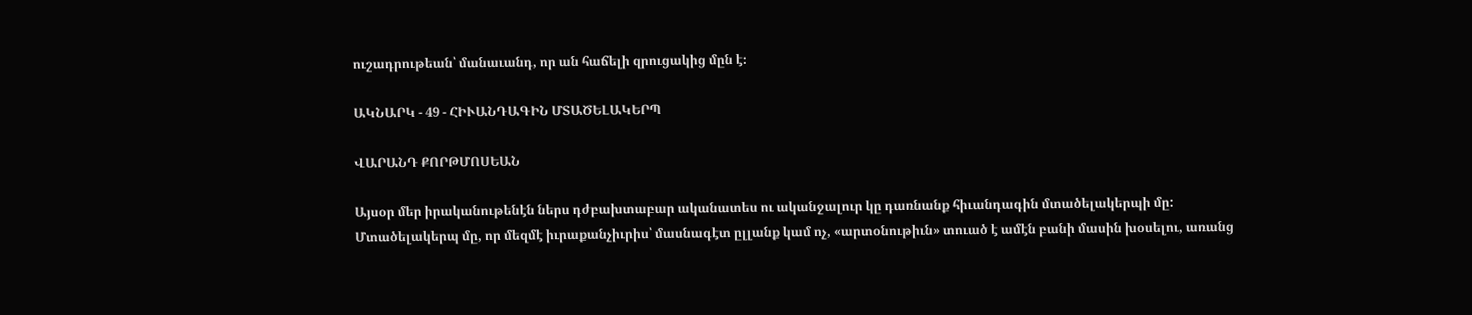ուշադրութեան՝ մանաւանդ, որ ան հաճելի զրուցակից մըն է։

ԱԿՆԱՐԿ - 49 - ՀԻՒԱՆԴԱԳԻՆ ՄՏԱԾԵԼԱԿԵՐՊ

ՎԱՐԱՆԴ ՔՈՐԹՄՈՍԵԱՆ

Այսօր մեր իրականութենէն ներս դժբախտաբար ականատես ու ականջալուր կը դառնանք հիւանդագին մտածելակերպի մը: Մտածելակերպ մը, որ մեզմէ իւրաքանչիւրիս՝ մասնագէտ ըլլանք կամ ոչ, «արտօնութիւն» տուած է ամէն բանի մասին խօսելու, առանց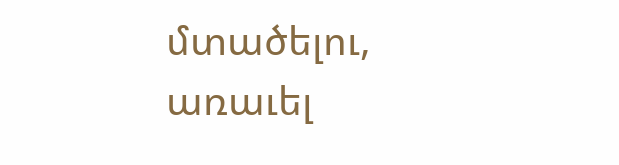մտածելու, առաւել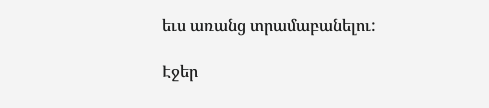եւս առանց տրամաբանելու:

Էջեր